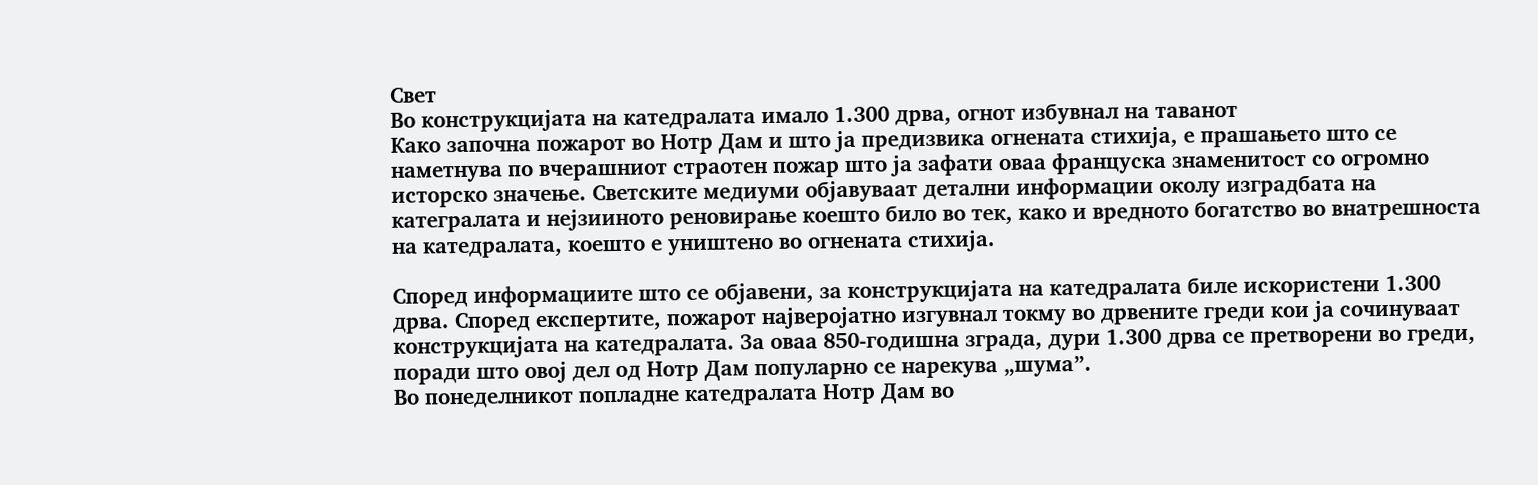Свет
Во конструкцијата на катедралата имало 1.300 дрва, огнот избувнал на таванот
Како започна пожарот во Нотр Дам и што ја предизвика огнената стихија, е прашањето што се наметнува по вчерашниот страотен пожар што ја зафати оваа француска знаменитост со огромно исторско значење. Светските медиуми објавуваат детални информации околу изградбата на категралата и нејзииното реновирање коешто било во тек, како и вредното богатство во внатрешноста на катедралата, коешто е уништено во огнената стихија.

Според информациите што се објавени, за конструкцијата на катедралата биле искористени 1.300 дрва. Според експертите, пожарот најверојатно изгувнал токму во дрвените греди кои ја сочинуваат конструкцијата на катедралата. За оваа 850-годишна зграда, дури 1.300 дрва се претворени во греди, поради што овој дел од Нотр Дам популарно се нарекува „шума”.
Во понеделникот попладне катедралата Нотр Дам во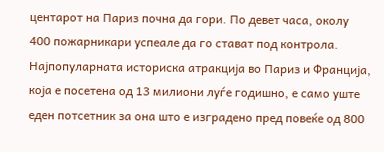центарот на Париз почна да гори. По девет часа, околу 400 пожарникари успеале да го стават под контрола. Најпопуларната историска атракција во Париз и Франција, која е посетена од 13 милиони луѓе годишно, е само уште еден потсетник за она што е изградено пред повеќе од 800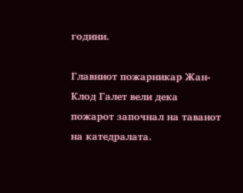години.

Главниот пожарникар Жан-Клод Галет вели дека пожарот започнал на таванот на катедралата.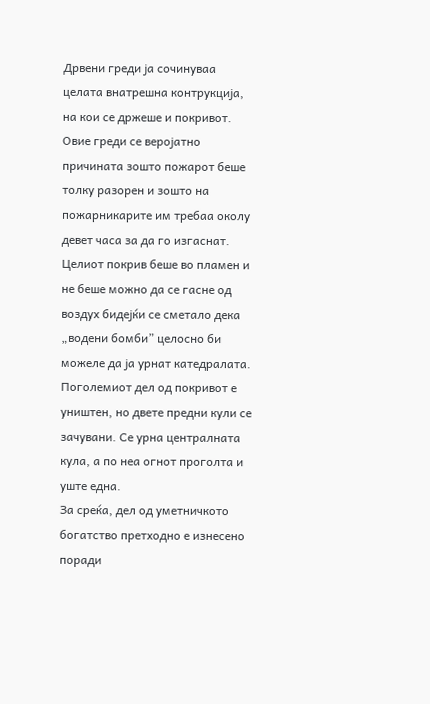Дрвени греди ја сочинуваа целата внатрешна контрукција, на кои се држеше и покривот. Овие греди се веројатно причината зошто пожарот беше толку разорен и зошто на пожарникарите им требаа околу девет часа за да го изгаснат. Целиот покрив беше во пламен и не беше можно да се гасне од воздух бидејќи се сметало дека „водени бомби” целосно би можеле да ја урнат катедралата.
Поголемиот дел од покривот е уништен, но двете предни кули се зачувани. Се урна централната кула, а по неа огнот проголта и уште една.
За среќа, дел од уметничкото богатство претходно е изнесено поради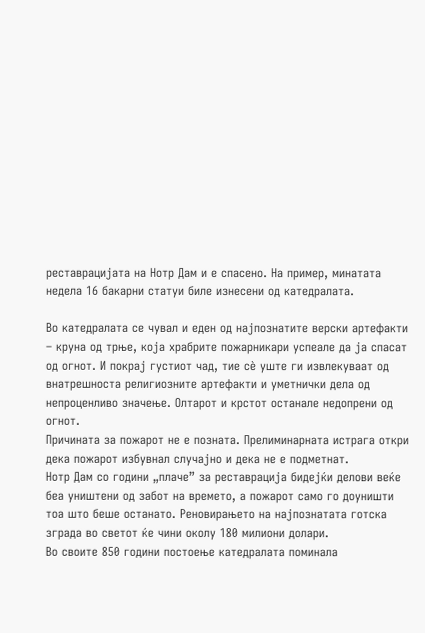реставрацијата на Нотр Дам и е спасено. На пример, минатата недела 16 бакарни статуи биле изнесени од катедралата.

Во катедралата се чувал и еден од најпознатите верски артефакти – круна од трње, која храбрите пожарникари успеале да ја спасат од огнот. И покрај густиот чад, тие сè уште ги извлекуваат од внатрешноста религиозните артефакти и уметнички дела од непроценливо значење. Олтарот и крстот останале недопрени од огнот.
Причината за пожарот не е позната. Прелиминарната истрага откри дека пожарот избувнал случајно и дека не е подметнат.
Нотр Дам со години „плаче” за реставрација бидејќи делови веќе беа уништени од забот на времето, а пожарот само го доуништи тоа што беше останато. Реновирањето на најпознатата готска зграда во светот ќе чини околу 180 милиони долари.
Во своите 850 години постоење катедралата поминала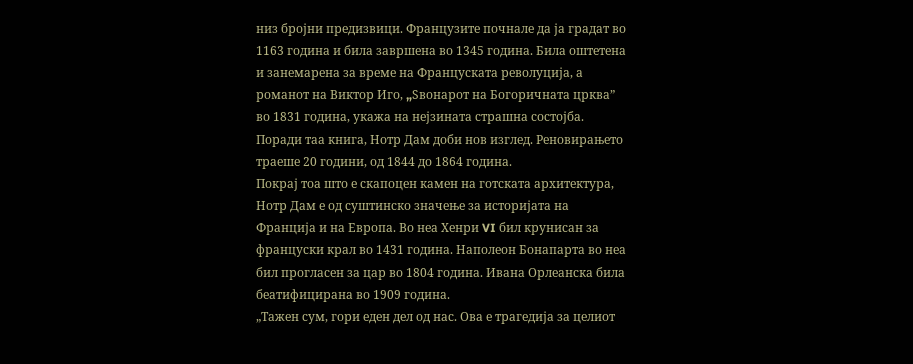низ бројни предизвици. Французите почнале да ја градат во 1163 година и била завршена во 1345 година. Била оштетена и занемарена за време на Француската револуција, а романот на Виктор Иго, „Sвонарот на Богоричната црква” во 1831 година, укажа на нејзината страшна состојба. Поради таа книга, Нотр Дам доби нов изглед. Реновирањето траеше 20 години, од 1844 до 1864 година.
Покрај тоа што е скапоцен камен на готската архитектура, Нотр Дам е од суштинско значење за историјата на Франција и на Европа. Во неа Хенри VI бил крунисан за француски крал во 1431 година. Наполеон Бонапарта во неа бил прогласен за цар во 1804 година. Ивана Орлеанска била беатифицирана во 1909 година.
„Тажен сум, гори еден дел од нас. Ова е трагедија за целиот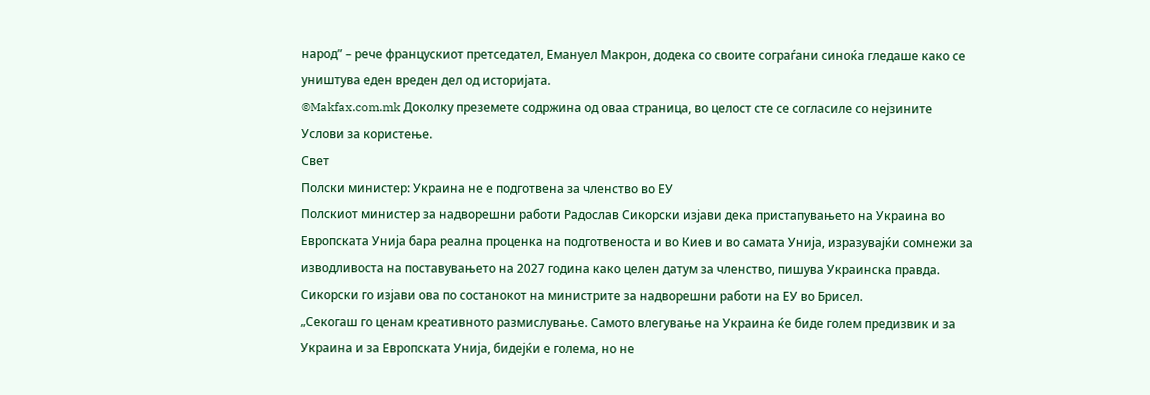народ” – рече францускиот претседател, Емануел Макрон, додека со своите сограѓани синоќа гледаше како се уништува еден вреден дел од историјата.
©Makfax.com.mk Доколку преземете содржина од оваа страница, во целост сте се согласиле со нејзините Услови за користење.
Свет
Полски министер: Украина не е подготвена за членство во ЕУ
Полскиот министер за надворешни работи Радослав Сикорски изјави дека пристапувањето на Украина во Европската Унија бара реална проценка на подготвеноста и во Киев и во самата Унија, изразувајќи сомнежи за изводливоста на поставувањето на 2027 година како целен датум за членство, пишува Украинска правда.
Сикорски го изјави ова по состанокот на министрите за надворешни работи на ЕУ во Брисел.
„Секогаш го ценам креативното размислување. Самото влегување на Украина ќе биде голем предизвик и за Украина и за Европската Унија, бидејќи е голема, но не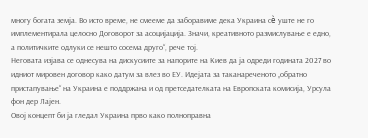многу богата земја. Во исто време, не смееме да заборавиме дека Украина сè уште не го имплементирала целосно Договорот за асоцијација. Значи, креативното размислување е едно, а политичките одлуки се нешто сосема друго“, рече тој.
Неговата изјава се однесува на дискусиите за напорите на Киев да ја одреди годината 2027 во идниот мировен договор како датум за влез во ЕУ. Идејата за таканареченото „обратно пристапување“ на Украина е поддржана и од претседателката на Европската комисија, Урсула фон дер Лајен.
Овој концепт би ја гледал Украина прво како полноправна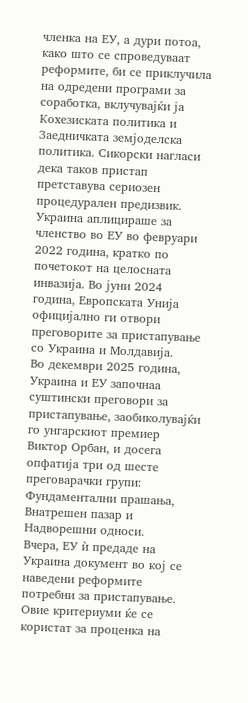членка на ЕУ, а дури потоа, како што се спроведуваат реформите, би се приклучила на одредени програми за соработка, вклучувајќи ја Кохезиската политика и Заедничката земјоделска политика. Сикорски нагласи дека таков пристап претставува сериозен процедурален предизвик.
Украина аплицираше за членство во ЕУ во февруари 2022 година, кратко по почетокот на целосната инвазија. Во јуни 2024 година, Европската Унија официјално ги отвори преговорите за пристапување со Украина и Молдавија.
Во декември 2025 година, Украина и ЕУ започнаа суштински преговори за пристапување, заобиколувајќи го унгарскиот премиер Виктор Орбан, и досега опфатија три од шесте преговарачки групи: Фундаментални прашања, Внатрешен пазар и Надворешни односи.
Вчера, ЕУ ѝ предаде на Украина документ во кој се наведени реформите потребни за пристапување. Овие критериуми ќе се користат за проценка на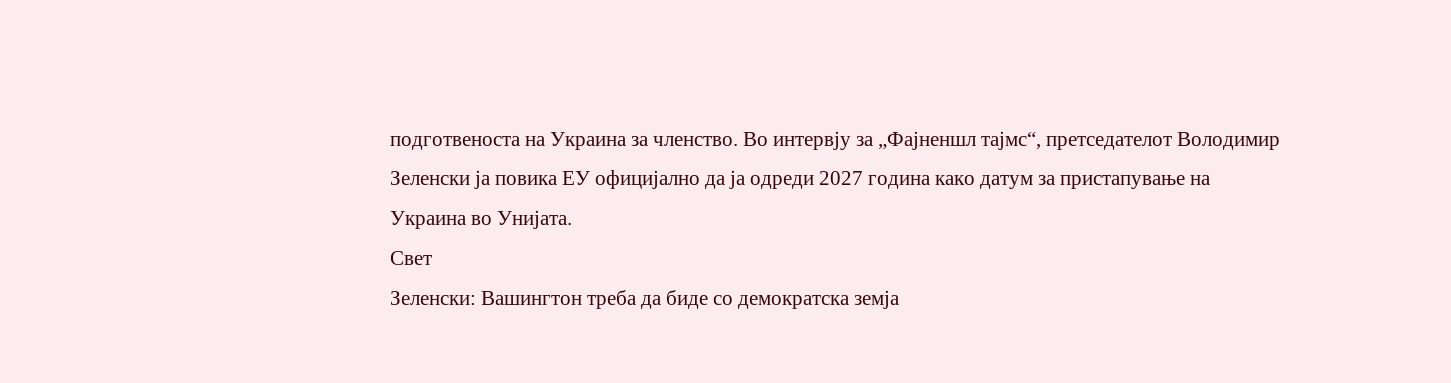подготвеноста на Украина за членство. Во интервју за „Фајненшл тајмс“, претседателот Володимир Зеленски ја повика ЕУ официјално да ја одреди 2027 година како датум за пристапување на Украина во Унијата.
Свет
Зеленски: Вашингтон треба да биде со демократска земја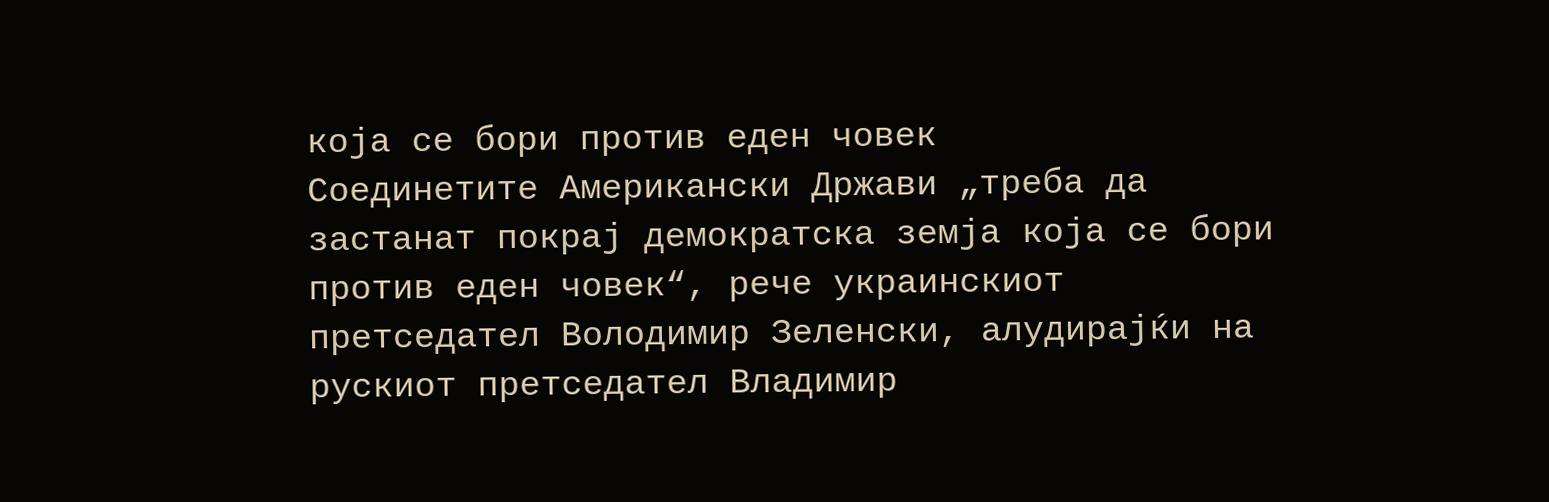која се бори против еден човек
Соединетите Американски Држави „треба да застанат покрај демократска земја која се бори против еден човек“, рече украинскиот претседател Володимир Зеленски, алудирајќи на рускиот претседател Владимир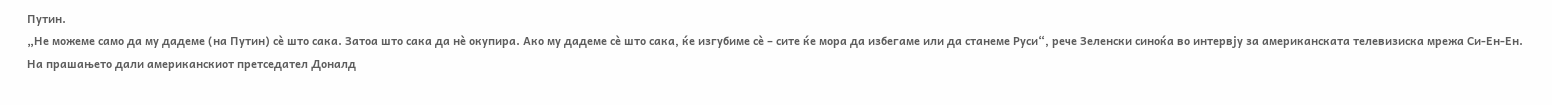Путин.
„Не можеме само да му дадеме (на Путин) сè што сака. Затоа што сака да нè окупира. Ако му дадеме сè што сака, ќе изгубиме сè – сите ќе мора да избегаме или да станеме Руси“, рече Зеленски синоќа во интервју за американската телевизиска мрежа Си-Ен-Ен.
На прашањето дали американскиот претседател Доналд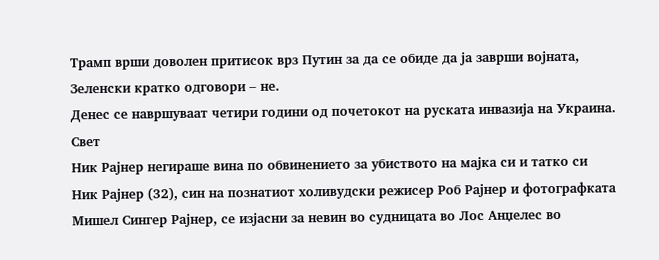Трамп врши доволен притисок врз Путин за да се обиде да ја заврши војната, Зеленски кратко одговори – не.
Денес се навршуваат четири години од почетокот на руската инвазија на Украина.
Свет
Ник Рајнер негираше вина по обвинението за убиството на мајка си и татко си
Ник Рајнер (32), син на познатиот холивудски режисер Роб Рајнер и фотографката Мишел Сингер Рајнер, се изјасни за невин во судницата во Лос Анџелес во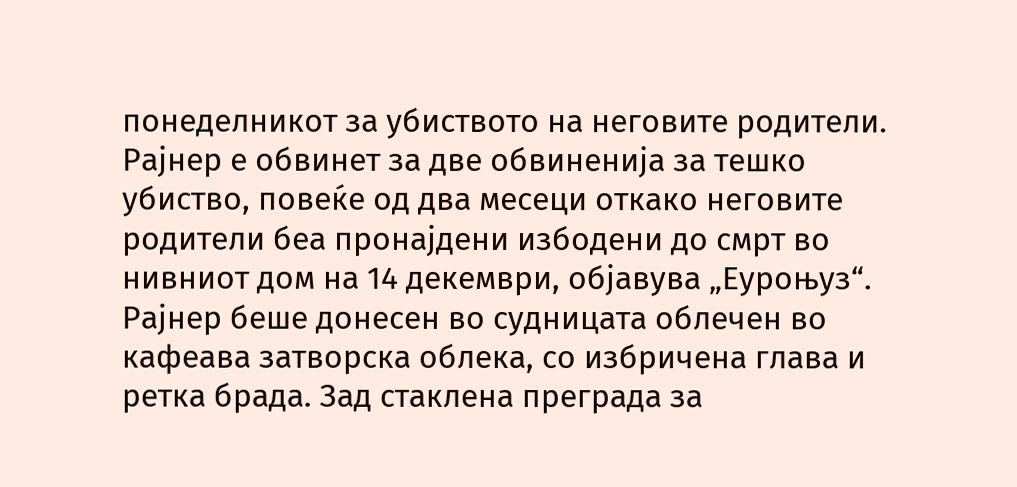понеделникот за убиството на неговите родители. Рајнер е обвинет за две обвиненија за тешко убиство, повеќе од два месеци откако неговите родители беа пронајдени избодени до смрт во нивниот дом на 14 декември, објавува „Еуроњуз“.
Рајнер беше донесен во судницата облечен во кафеава затворска облека, со избричена глава и ретка брада. Зад стаклена преграда за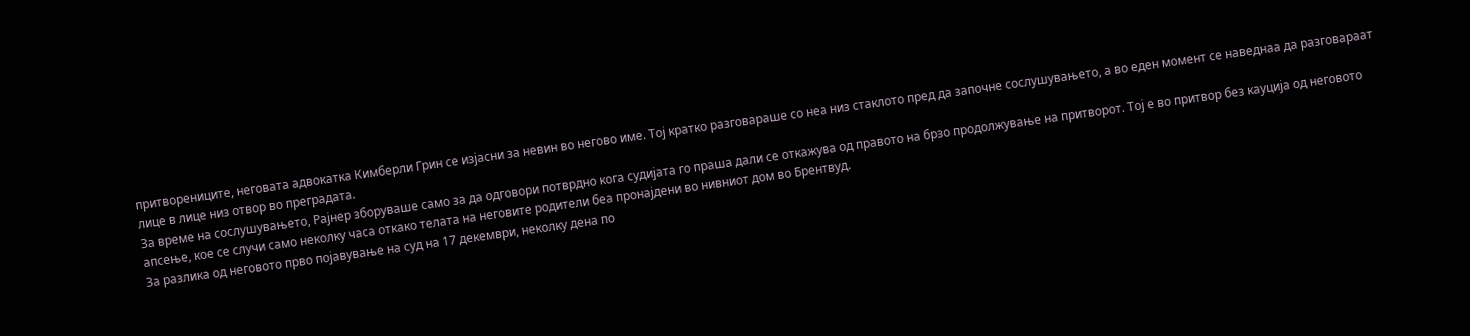притворениците, неговата адвокатка Кимберли Грин се изјасни за невин во негово име. Тој кратко разговараше со неа низ стаклото пред да започне сослушувањето, а во еден момент се наведнаа да разговараат лице в лице низ отвор во преградата.
За време на сослушувањето, Рајнер зборуваше само за да одговори потврдно кога судијата го праша дали се откажува од правото на брзо продолжување на притворот. Тој е во притвор без кауција од неговото апсење, кое се случи само неколку часа откако телата на неговите родители беа пронајдени во нивниот дом во Брентвуд.
За разлика од неговото прво појавување на суд на 17 декември, неколку дена по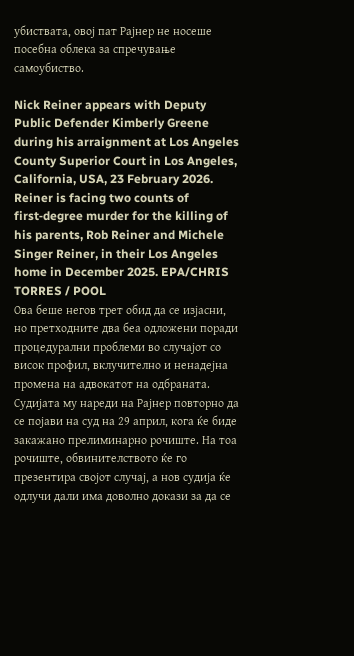убиствата, овој пат Рајнер не носеше посебна облека за спречување самоубиство.

Nick Reiner appears with Deputy Public Defender Kimberly Greene during his arraignment at Los Angeles County Superior Court in Los Angeles, California, USA, 23 February 2026. Reiner is facing two counts of first‑degree murder for the killing of his parents, Rob Reiner and Michele Singer Reiner, in their Los Angeles home in December 2025. EPA/CHRIS TORRES / POOL
Ова беше негов трет обид да се изјасни, но претходните два беа одложени поради процедурални проблеми во случајот со висок профил, вклучително и ненадејна промена на адвокатот на одбраната.
Судијата му нареди на Рајнер повторно да се појави на суд на 29 април, кога ќе биде закажано прелиминарно рочиште. На тоа рочиште, обвинителството ќе го презентира својот случај, а нов судија ќе одлучи дали има доволно докази за да се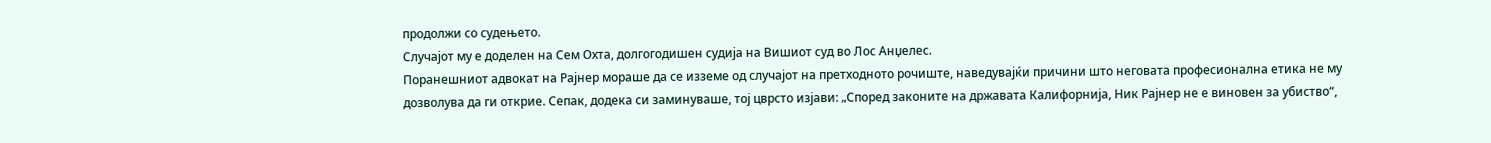продолжи со судењето.
Случајот му е доделен на Сем Охта, долгогодишен судија на Вишиот суд во Лос Анџелес.
Поранешниот адвокат на Рајнер мораше да се изземе од случајот на претходното рочиште, наведувајќи причини што неговата професионална етика не му дозволува да ги открие. Сепак, додека си заминуваше, тој цврсто изјави: „Според законите на државата Калифорнија, Ник Рајнер не е виновен за убиство“,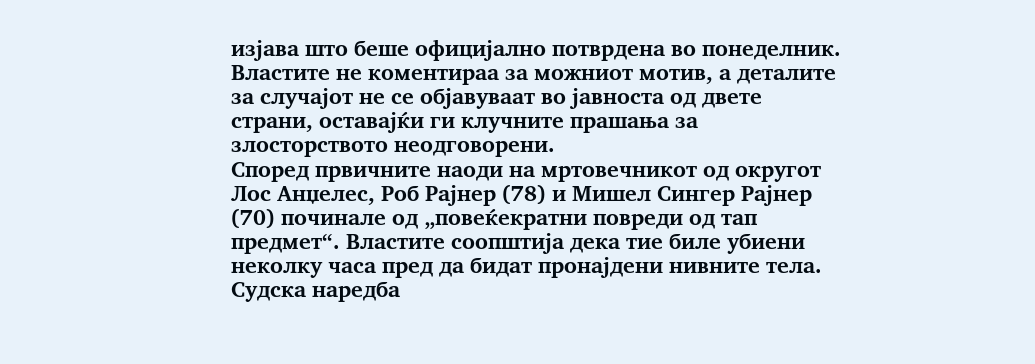изјава што беше официјално потврдена во понеделник.
Властите не коментираа за можниот мотив, а деталите за случајот не се објавуваат во јавноста од двете страни, оставајќи ги клучните прашања за злосторството неодговорени.
Според првичните наоди на мртовечникот од округот Лос Анџелес, Роб Рајнер (78) и Мишел Сингер Рајнер (70) починале од „повеќекратни повреди од тап предмет“. Властите соопштија дека тие биле убиени неколку часа пред да бидат пронајдени нивните тела. Судска наредба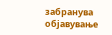забранува објавување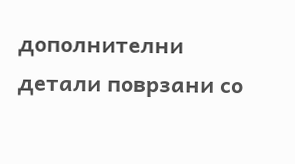дополнителни детали поврзани со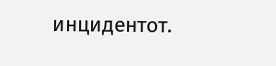инцидентот.